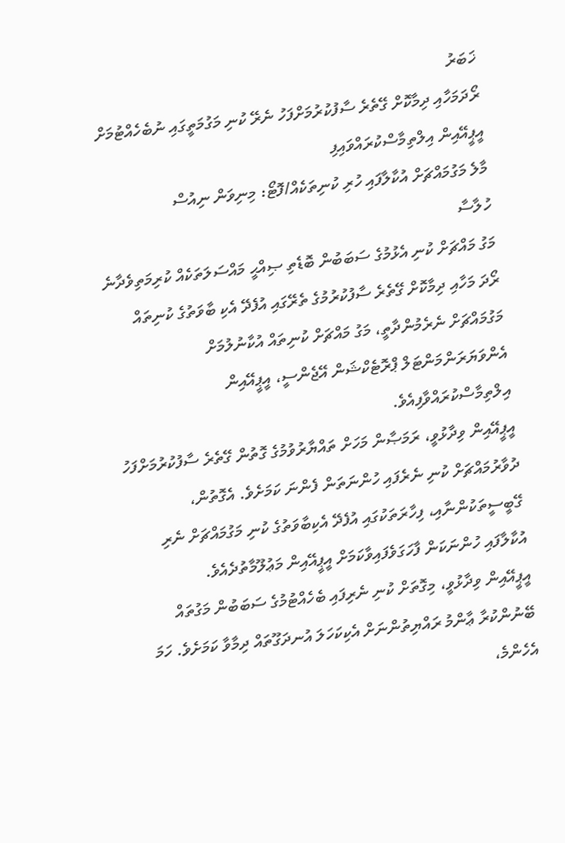ޚަބަރު
ރޯދަމަހާއި ދިމާކޮށް ގޭތެރެ ސާފުކުރުމަށްފަހު ނެރޭ ކުނި މަގުމަތީގައި ނުބެހެއްޓުމަށް އީޕީއޭއިން އިލްތިމާސްކުރައްވައިފި
މާލެ މަގުމައްޗަށް އުކާލާފައި ހުރި ކުނިތަކެއް/ފޮޓޯ: މިނިވަން ނިއުސް
ހުލާސާ
މަގު މައްޗަށް ކުނި އެޅުމުގެ ސަބަބުން ބޮޑެތި ޞިއްޙީ މައްސަލަތަކެއް ކުރިމަތިވެދާނެ
ރޯދަ މަހާއި ދިމާކޮށް ގޭތެރެ ސާފުކުރުމުގެ ތެރޭގައި އުފެދޭ އެކި ބާވަތުގެ ކުނިތައް މަގުމައްޗަށް ނެރެމުންދާތީ، މަގު މައްޗަށް ކުނިތައް އުކާނުލުމަށް އެންވަޔަރަންމަންޓަލް ޕްރޮޓެކްޝަން އޭޖެންސީ، އީޕީއޭއިން އިލްތިމާސްކުރައްވާފިއެވެ.
އީޕީއޭއިން ވިދާޅުވީ، ރަމަޞާން މަހަށް ތައްޔާރުވުމުގެ ގޮތުން ގޭތެރެ ސާފުކުރުމަށްފަހު ދުވާރުމައްޗަށް ކުނި ނެރެފައި ހުންނަތަން ފެންނަ ކަމަށެވެ. އެގޮތުން، ގޭބީސީތަކުންނާއި، ފިހާރަތަކުގައި އުފެދޭ އެކިބާވަތުގެ ކުނި މަގުމައްޗަށް ނެރި އުކާލާފައި ހުންނަކަން ފާހަގަވެފައިވާކަމަށް އީޕީއޭއިން މަޢުލޫމާތުދެއެވެ.
އީޕީއޭއިން ވިދާޅުވީ، މިގޮތަށް ކުނި ނެރިފައި ބެހެއްޓުމުގެ ސަބަބުން މަގުތައް ބޭނުންކުރާ ޢާންމު ރައްޔިތުންނަށް އެކިކަހަލަ އުނދަގޫތައް ދިމާވާ ކަމަށެވެ. ހަމަ އެހެންމެ،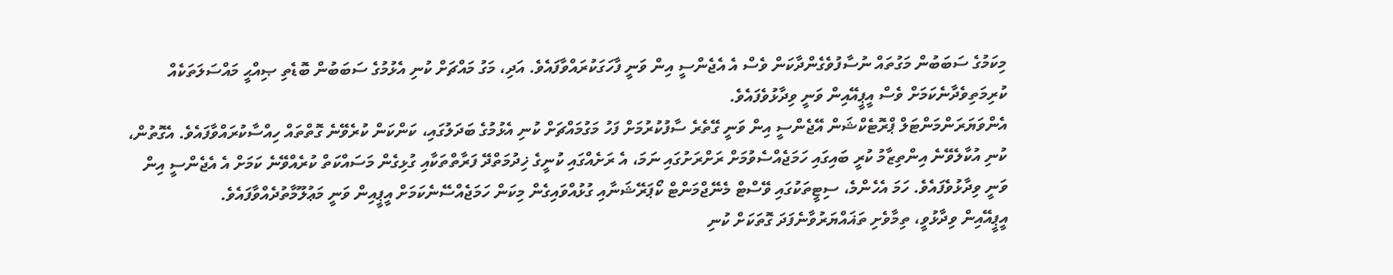މިކަމުގެ ސަބަބުން މަގުތައް ނުސާފުވެގެންދާކަން ވެސް އެ އެޖެންސީ އިން ވަނީ ފާހަގަކުރައްވާފައެވެ. އަދި، މަގު މައްޗަށް ކުނި އެޅުމުގެ ސަބަބުން ބޮޑެތި ޞިއްޙީ މައްސަލަތަކެއް ކުރިމަތިވެދާނެކަމަށް ވެސް އީޕީއޭއިން ވަނީ ވިދާޅުވެފައެވެ.
އެންވަޔަރަންމަންޓަލް ޕްރޮޓެކްޝަން އޭޖެންސީ އިން ވަނީ ގޭތެރެ ސާފުކުރުމަށް ފަހު މަގުމައްޗަށް ކުނި އެޅުމުގެ ބަދަލުގައި، ކަންކަން ކުރެވޭނެ ގޮތްތައް ހިއްސާކުރައްވާފައެވެ. އެގޮތުން، ކުނި އުކާލެވޭނެ އިންތިޒާމު ކުރީ ބައިގައި ހަމަޖެއްސެވުމަށް ރަށްރަށުގައި ނަމަ، އެ ރަށެއްގައި ކުނީގެ ޚިދުމަތްދޭ ފަރާތްތަކާއި ގުޅިގެން މަސައްކަތް ކުރެއްވޭނެ ކަމަށް އެ އެޖެންސީ އިން ވަނީ ވިދާޅުވެފައެވެ. ހަމަ އެހެންމެ، ސިޓީތަކުގައި ވޭސްޓް މެނޭޖްމަންޓް ކޯޕަރޭޝަނާއި ގުޅުއްވައިގެން މިކަން ހަމަޖެއްސޭނެކަމަށް އީޕީއިން ވަނީ މަޢުލޫމާތުދެއްވާފައެވެ.
އީޕީއޭއިން ވިދާޅުވީ، ތިމާވެށި ތަޣައްޔަރުވާނެފަދަ ގޮތަކަށް ކުނި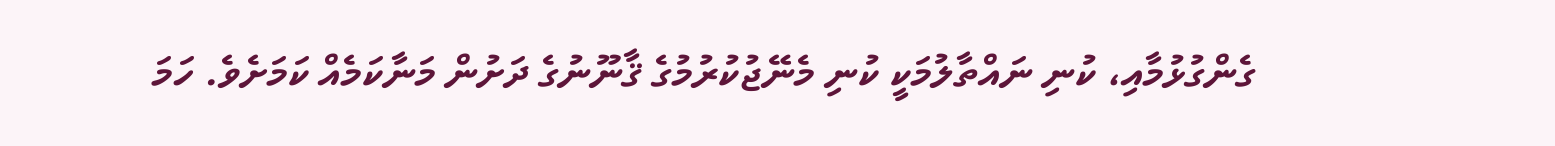ގެންގުޅުމާއި، ކުނި ނައްތާލުމަކީ ކުނި މެނޭޖުކުރުމުގެ ޤާނޫނުގެ ދަށުން މަނާކަމެއް ކަމަށެވެ. ހަމަ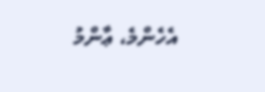އެހެންމެ، ޢާންމު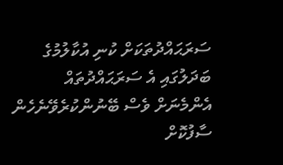ސަރަޙައްދުތަކަށް ކުނި އުކާލުމުގެ ބަދަލުގައި އެ ސަރަޙައްދުތައް އެންމެނަށް ވެސް ބޭނުންކުރެވޭނެހެން ސާފުކޮށް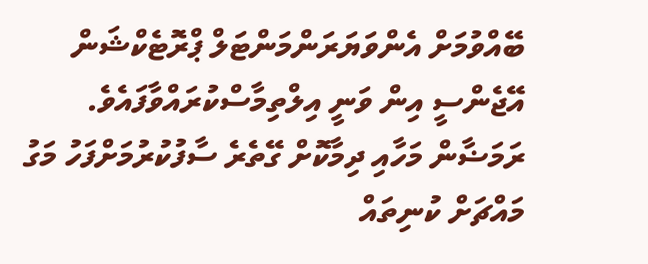ބޭއްވުމަށް އެންވަޔަރަންމަންޓަލް ޕްރޮޓެކްޝަން އޭޖެންސީ އިން ވަނީ އިލްތިމާސްކުރައްވާފައެވެ.
ރަމަޟާން މަހާއި ދިމާކޮށް ގޭތެރެ ސާފުކުރުމަށްފަހު މަގު މައްޗަށް ކުނިތައް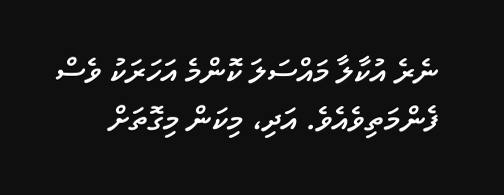ނެރެ އުކާލާ މައްސަލަ ކޮންމެ އަހަރަކު ވެސް ފެންމަތިވެއެވެ. އަދި، މިކަން މިގޮތަށް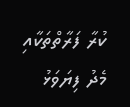ކުރާ ފަރާތްތަކާއި މެދު ފިޔަވަޅު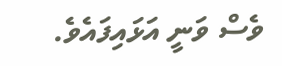ވެސް ވަނީ އަޅައިފައެވެ.